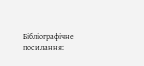Бібліографічне посилання: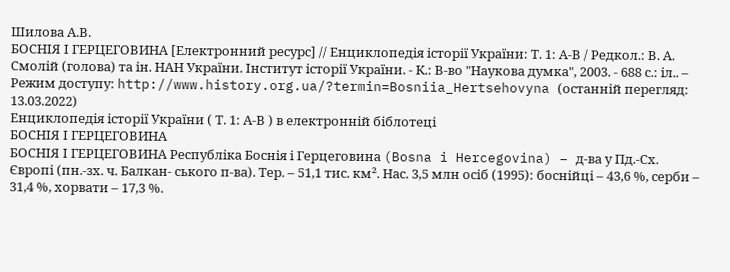Шилова А.В.
БОСНІЯ І ГЕРЦЕГОВИНА [Електронний ресурс] // Енциклопедія історії України: Т. 1: А-В / Редкол.: В. А. Смолій (голова) та ін. НАН України. Інститут історії України. - К.: В-во "Наукова думка", 2003. - 688 с.: іл.. – Режим доступу: http://www.history.org.ua/?termin=Bosniia_Hertsehovyna (останній перегляд: 13.03.2022)
Енциклопедія історії України ( Т. 1: А-В ) в електронній біблотеці
БОСНІЯ І ГЕРЦЕГОВИНА
БОСНІЯ І ГЕРЦЕГОВИНА Республіка Боснія і Герцеговина (Bosna i Hercegovina) – д-ва у Пд.-Сх. Європі (пн.-зх. ч. Балкан- ського п-ва). Тер. – 51,1 тис. км². Нас. 3,5 млн осіб (1995): боснійці – 43,6 %, серби – 31,4 %, хорвати – 17,3 %.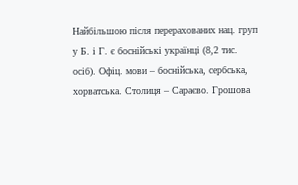Найбільшою після перерахованих нац. груп у Б. і Г. є боснійські українці (8,2 тис. осіб). Офіц. мови – боснійська, сербська, хорватська. Столиця – Сараєво. Грошова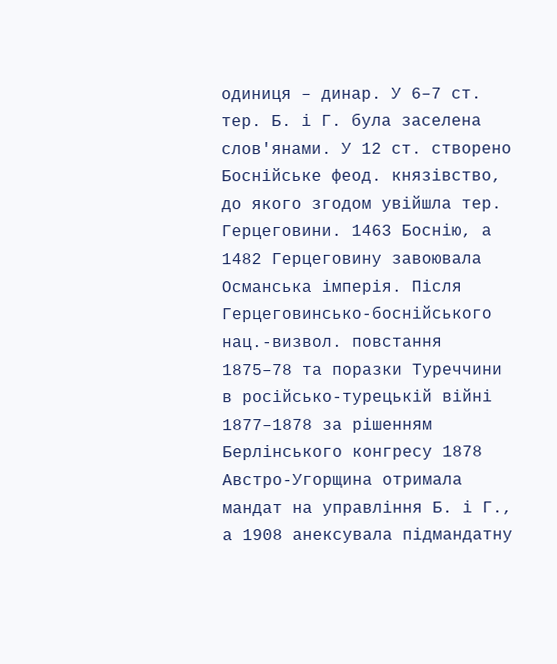одиниця – динар. У 6–7 ст. тер. Б. і Г. була заселена слов'янами. У 12 ст. створено Боснійське феод. князівство, до якого згодом увійшла тер. Герцеговини. 1463 Боснію, а 1482 Герцеговину завоювала Османська імперія. Після Герцеговинсько-боснійського нац.-визвол. повстання 1875–78 та поразки Туреччини в російсько-турецькій війні 1877–1878 за рішенням Берлінського конгресу 1878 Австро-Угорщина отримала мандат на управління Б. і Г., а 1908 анексувала підмандатну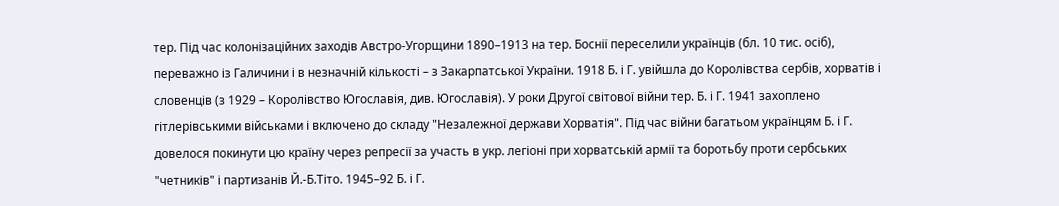тер. Під час колонізаційних заходів Австро-Угорщини 1890–1913 на тер. Боснії переселили українців (бл. 10 тис. осіб), переважно із Галичини і в незначній кількості – з Закарпатської України. 1918 Б. і Г. увійшла до Королівства сербів, хорватів і словенців (з 1929 – Королівство Югославія, див. Югославія). У роки Другої світової війни тер. Б. і Г. 1941 захоплено гітлерівськими військами і включено до складу "Незалежної держави Хорватія". Під час війни багатьом українцям Б. і Г. довелося покинути цю країну через репресії за участь в укр. легіоні при хорватській армії та боротьбу проти сербських "четників" і партизанів Й.-Б.Тіто. 1945–92 Б. і Г.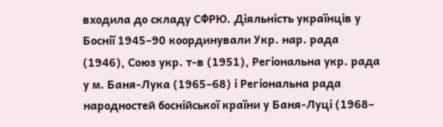входила до складу СФРЮ. Діяльність українців у Боснії 1945–90 координували Укр. нар. рада (1946), Союз укр. т-в (1951), Регіональна укр. рада у м. Баня-Лука (1965–68) і Регіональна рада народностей боснійської країни у Баня-Луці (1968–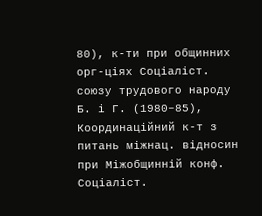80), к-ти при общинних орг-ціях Соціаліст. союзу трудового народу Б. і Г. (1980–85), Координаційний к-т з питань міжнац. відносин при Міжобщинній конф. Соціаліст.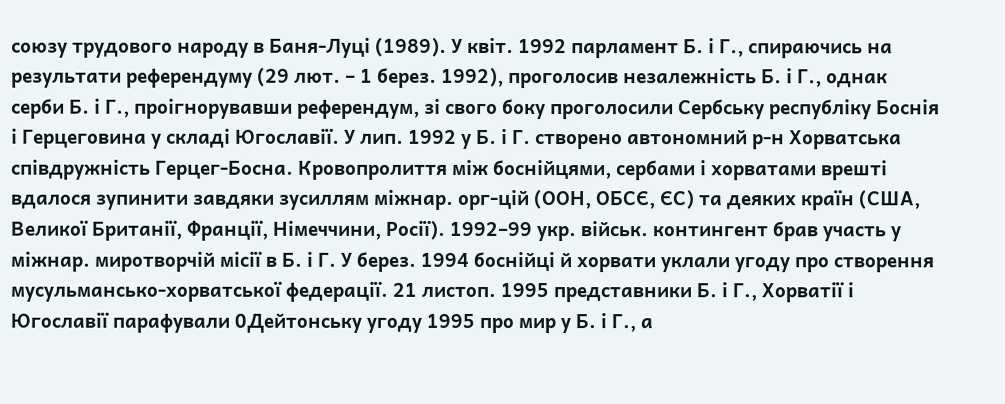союзу трудового народу в Баня-Луці (1989). У квіт. 1992 парламент Б. і Г., спираючись на результати референдуму (29 лют. – 1 берез. 1992), проголосив незалежність Б. і Г., однак серби Б. і Г., проігнорувавши референдум, зі свого боку проголосили Сербську республіку Боснія і Герцеговина у складі Югославії. У лип. 1992 у Б. і Г. створено автономний р-н Хорватська співдружність Герцег-Босна. Кровопролиття між боснійцями, сербами і хорватами врешті вдалося зупинити завдяки зусиллям міжнар. орг-цій (ООН, ОБСЄ, ЄС) та деяких країн (США, Великої Британії, Франції, Німеччини, Росії). 1992–99 укр. військ. контингент брав участь у міжнар. миротворчій місії в Б. і Г. У берез. 1994 боснійці й хорвати уклали угоду про створення мусульмансько-хорватської федерації. 21 листоп. 1995 представники Б. і Г., Хорватії і Югославії парафували 0Дейтонську угоду 1995 про мир у Б. і Г., а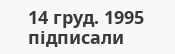14 груд. 1995 підписали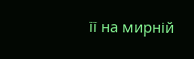її на мирній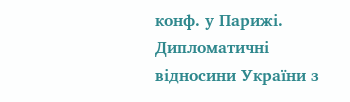конф. у Парижі. Дипломатичні відносини України з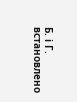Б. і Г. встановлено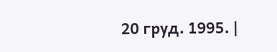20 груд. 1995. |